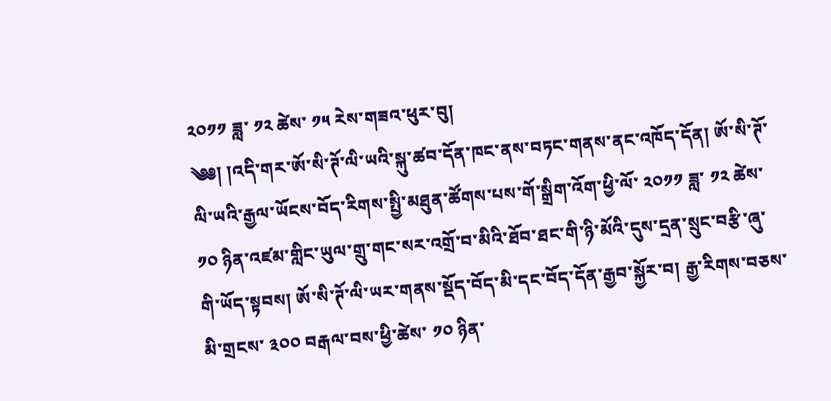༢༠༡༡ ཟླ་ ༡༢ ཚེས་ ༡༥ རེས་གཟའ་ཕུར་བུ།
༄༅། །འདི་གར་ཨོ་སི་ཊོ་ལི་ཡའི་སྐུ་ཚབ་དོན་ཁང་ནས་བཏང་གནས་ནང་འཁོད་དོན། ཨོ་སི་ཊོ་ལི་ཡའི་རྒྱལ་ཡོངས་བོད་རིགས་སྤྱི་མཐུན་ཚོགས་པས་གོ་སྒྲིག་འོག་ཕྱི་ལོ་ ༢༠༡༡ ཟླ་ ༡༢ ཚེས་ ༡༠ ཉིན་འཛམ་གླིང་ཡུལ་གྲུ་གང་སར་འགྲོ་བ་མིའི་ཐོབ་ཐང་གི་ཉི་མོའི་དུས་དྲན་སྲུང་བརྩི་ཞུ་གི་ཡོད་སྟབས། ཨོ་སི་ཊོ་ལི་ཡར་གནས་སྡོད་བོད་མི་དང་བོད་དོན་རྒྱབ་སྐྱོར་བ། རྒྱ་རིགས་བཅས་མི་གྲངས་ ༣༠༠ བརྒལ་བས་ཕྱི་ཚེས་ ༡༠ ཉིན་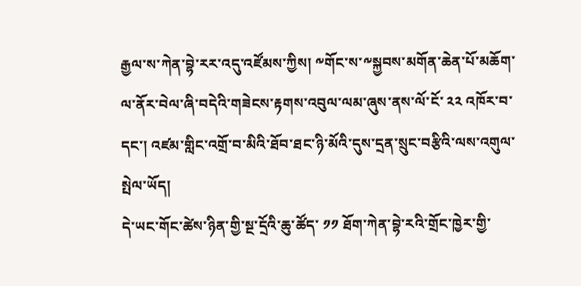རྒྱལ་ས་ཀེན་བྷེ་རར་འདུ་འཛོམས་ཀྱིས། ༸གོང་ས་༸སྐྱབས་མགོན་ཆེན་པོ་མཆོག་ལ་ནོར་བེལ་ཞི་བདེའི་གཟེངས་རྟགས་འབུལ་ལམ་ཞུས་ནས་ལོ་ངོ་ ༢༢ འཁོར་བ་དང་། འཛམ་གླིང་འགྲོ་བ་མིའི་ཐོབ་ཐང་ཉི་མོའི་དུས་དྲན་སྲུང་བརྩིའི་ལས་འགུལ་སྤེལ་ཡོད།
དེ་ཡང་གོང་ཚེས་ཉིན་གྱི་སྔ་དྲོའི་ཆུ་ཚོད་ ༡༡ ཐོག་ཀེན་བྷེ་རའི་གྲོང་ཁྱེར་གྱི་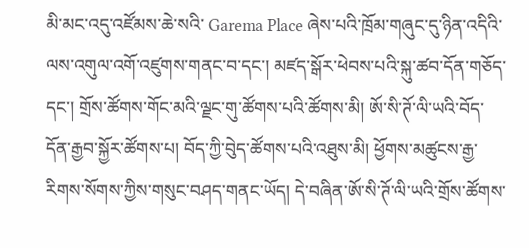མི་མང་འདུ་འཛོམས་ཆེ་སའི་ Garema Place ཞེས་པའི་ཁྲོམ་གཞུང་དུ་ཉིན་འདིའི་ལས་འགུལ་འགོ་འཛུགས་གནང་བ་དང་། མཛད་སྒོར་ཕེབས་པའི་སྐུ་ཚབ་དོན་གཅོད་དང་། གྲོས་ཚོགས་གོང་མའི་ལྗང་གུ་ཚོགས་པའི་ཚོགས་མི། ཨོ་སི་ཊོ་ལི་ཡའི་བོད་དོན་རྒྱབ་སྐྱོར་ཚོགས་པ། བོད་ཀྱི་བེུད་ཚོགས་པའི་འཐུས་མི། ཕྱོགས་མཚུངས་རྒྱ་རིགས་སོགས་ཀྱིས་གསུང་བཤད་གནང་ཡོད། དེ་བཞིན་ཨོ་སི་ཊོ་ལི་ཡའི་གྲོས་ཚོགས་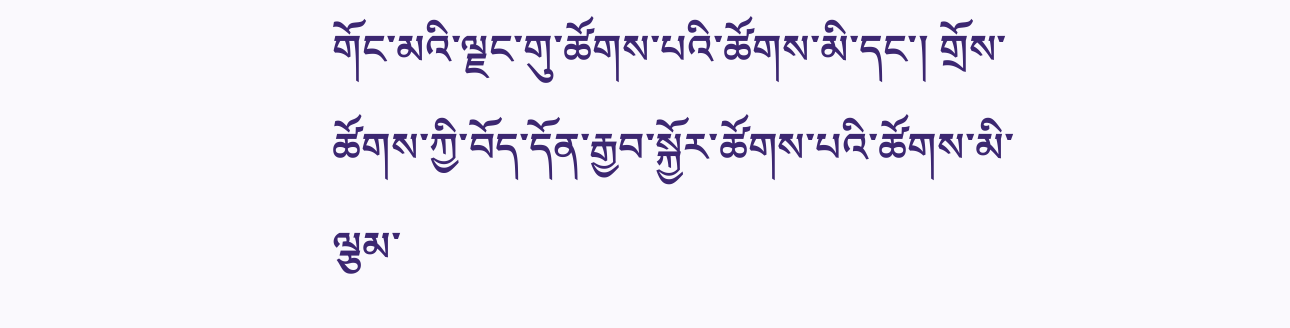གོང་མའི་ལྗང་གུ་ཚོགས་པའི་ཚོགས་མི་དང་། གྲོས་ཚོགས་ཀྱི་བོད་དོན་རྒྱབ་སྐྱོར་ཚོགས་པའི་ཚོགས་མི་ལྕམ་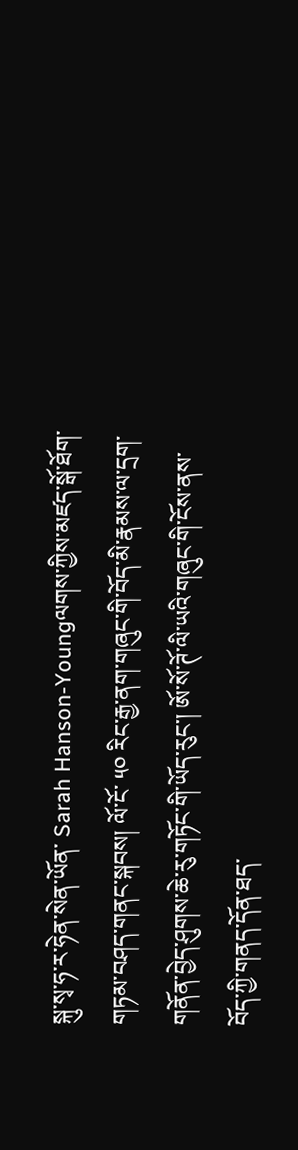སྐུ་སྭ་ཧ་ར་ཧེན་སེན་ཡོན་ Sarah Hanson-Youngལགས་ཀྱིས་མཛད་སྒོ་ཐོག་གཏམ་བཤད་གནང་སྐབས། ལོ་ངོ་ ༥༠ རིང་རྒྱ་ནག་གཞུང་གི་བོད་མི་རྣམས་ལ་དྲག་གནོན་བྱེད་ཤུགས་ཆེ་རུ་གཏོང་གི་ཡོད་རུང་། ཨོ་སོ་ཊོ་ལི་ཡའི་གཞུང་གི་ངོས་ནས་བོད་ཀྱི་གནད་དོན་ཐད་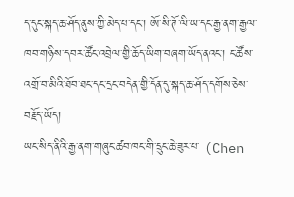ད་དུང་སྐད་ཆ་ཤོད་ནུས་ཀྱི་མེད་པ་དང་། ཨོ་སི་ཊོ་ལི་ཡ་དང་རྒྱ་ནག་རྒྱལ་ཁབ་གཉིས་དབར་ཚོང་འབྲེལ་གྱི་ཆོད་ཡིག་བཞག་ཡོད་ནའང་། ང་ཚོས་འགྲོ་བ་མིའི་ཐོབ་ཐང་དང་དྲང་བདེན་གྱི་དོན་དུ་སྐད་ཆ་ཤོད་དགོས་ཅེས་བརྗོད་ཡོད།
ཡང་སིད་ནིའི་རྒྱ་ནག་གཞུང་ཚབ་ཁང་གི་དྲུང་ཆེ་ཟུར་པ་ (Chen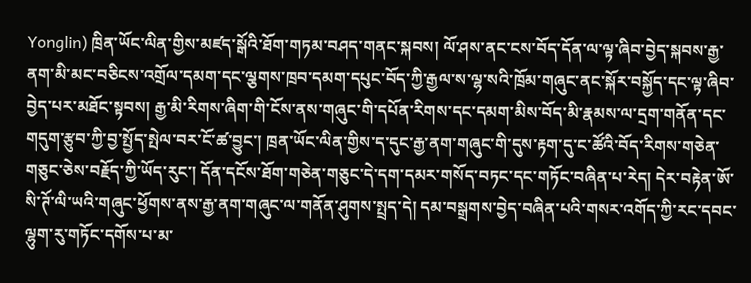Yonglin) ཁྲིན་ཡོང་ལིན་གྱིས་མཛད་སྒོའི་ཐོག་གཏམ་བཤད་གནང་སྐབས། ལོ་ཤས་ནང་ངས་བོད་དོན་ལ་ལྟ་ཞིབ་བྱེད་སྐབས་རྒྱ་ནག་མི་མང་བཅིངས་འགྲོལ་དམག་དང་ལྕགས་ཁྲབ་དམག་དཔུང་བོད་ཀྱི་རྒྱལ་ས་ལྷ་སའི་ཁྲོམ་གཞུང་ནང་སྐོར་བསྐྱོད་དང་ལྟ་ཞིབ་བྱེད་པར་མཐོང་སྟབས། རྒྱ་མི་རིགས་ཞིག་གི་ངོས་ནས་གཞུང་གི་དཔོན་རིགས་དང་དམག་མིས་བོད་མི་རྣམས་ལ་དྲག་གནོན་དང་གདུག་རྩུབ་ཀྱི་བྱ་སྤྱོད་སྤེལ་བར་ངོ་ཚ་བྱུང་། ཁྲན་ཡོང་ལིན་གྱིས་ད་དུང་རྒྱ་ནག་གཞུང་གི་དུས་རྟག་དུ་ང་ཚོའི་བོད་རིགས་གཅེན་གཅུང་ཅེས་བརྗོད་ཀྱི་ཡོད་རུང་། དོན་དངོས་ཐོག་གཅེན་གཅུང་དེ་དག་དམར་གསོད་བཏང་དང་གཏོང་བཞིན་པ་རེད། དེར་བརྟེན་ཨོ་སི་ཊོ་ལི་ཡའི་གཞུང་ཕྱོགས་ནས་རྒྱ་ནག་གཞུང་ལ་གནོན་ཤུགས་སྤྲད་དེ། དམ་བསྒྲགས་བྱེད་བཞིན་པའི་གསར་འགོད་ཀྱི་རང་དབང་ལྷུག་རུ་གཏོང་དགོས་པ་མ་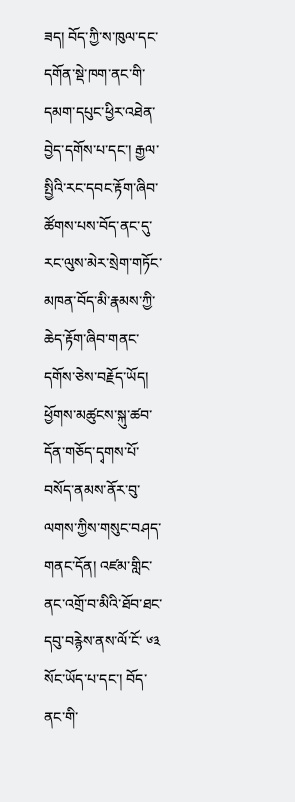ཟད། བོད་ཀྱི་ས་ཁུལ་དང་དགོན་སྡེ་ཁག་ནང་གི་དམག་དཔུང་ཕྱིར་འཐེན་བྱེད་དགོས་པ་དང་། རྒྱལ་སྤྱིའི་རང་དབང་རྟོག་ཞིབ་ཚོགས་པས་བོད་ནང་དུ་རང་ལུས་མེར་སྲེག་གཏོང་མཁན་བོད་མི་རྣམས་ཀྱི་ཆེད་རྟོག་ཞིབ་གནང་དགོས་ཅེས་བརྗོད་ཡོད།
ཕྱོགས་མཚུངས་སྐུ་ཚབ་དོན་གཅོད་དྭགས་པོ་བསོད་ནམས་ནོར་བུ་ལགས་ཀྱིས་གསུང་བཤད་གནང་དོན། འཛམ་གླིང་ནང་འགྲོ་བ་མིའི་ཐོབ་ཐང་དབུ་བརྙེས་ནས་ལོ་ངོ་ ༦༣ སོང་ཡོད་པ་དང་། བོད་ནང་གི་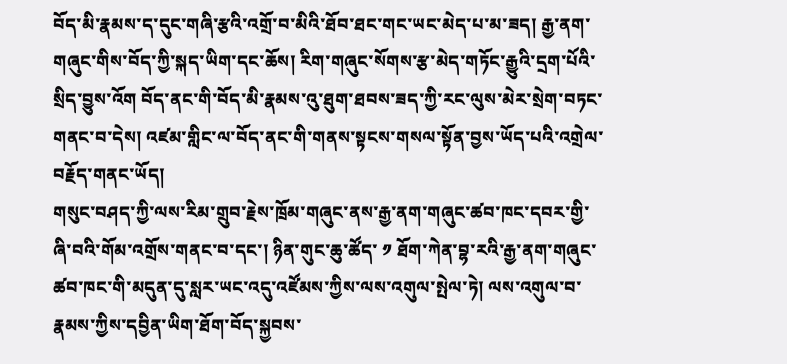བོད་མི་རྣམས་ད་དུང་གཞི་རྩའི་འགྲོ་བ་མིའི་ཐོབ་ཐང་གང་ཡང་མེད་པ་མ་ཟད། རྒྱ་ནག་གཞུང་གིས་བོད་ཀྱི་སྐད་ཡིག་དང་ཆོས། རིག་གཞུང་སོགས་རྩ་མེད་གཏོང་རྒྱུའི་དྲག་པོའི་སྲིད་བྱུས་འོག བོད་ནང་གི་བོད་མི་རྣམས་འུ་ཐུག་ཐབས་ཟད་ཀྱི་རང་ལུས་མེར་སྲེག་བཏང་གནང་བ་དེས། འཛམ་གླིང་ལ་བོད་ནང་གི་གནས་སྟངས་གསལ་སྟོན་བྱས་ཡོད་པའི་འགྲེལ་བརྗོད་གནང་ཡོད།
གསུང་བཤད་ཀྱི་ལས་རིམ་གྲུབ་རྗེས་ཁྲོམ་གཞུང་ནས་རྒྱ་ནག་གཞུང་ཚབ་ཁང་དབར་གྱི་ཞི་བའི་གོམ་འགྲོས་གནང་བ་དང་། ཉིན་གུང་ཆུ་ཚོད་ ༡ ཐོག་ཀེན་བྷ་རའི་རྒྱ་ནག་གཞུང་ཚབ་ཁང་གི་མདུན་དུ་སླར་ཡང་འདུ་འཛོམས་ཀྱིས་ལས་འགུལ་སྤེལ་ཏེ། ལས་འགུལ་བ་རྣམས་ཀྱིས་དབྱིན་ཡིག་ཐོག་བོད་སྐྱབས་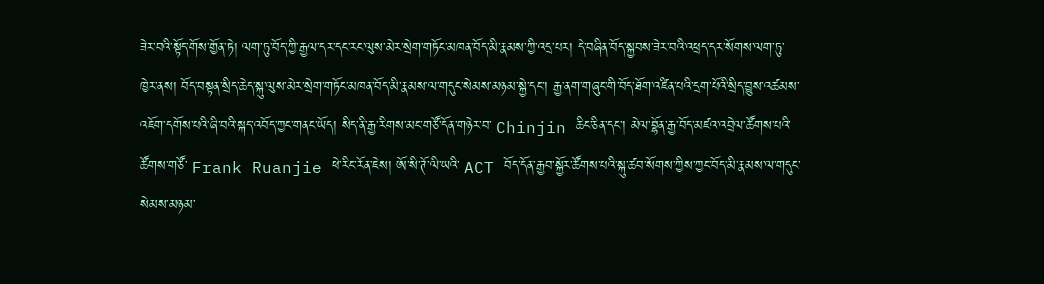ཟེར་བའི་སྟོད་གོས་གྱོན་ཏེ། ལག་ཏུ་བོད་ཀྱི་རྒྱལ་དར་དང་རང་ལུས་མེར་སྲེག་གཏོང་མཁན་བོད་མི་རྣམས་ཀྱི་འདྲ་པར། དེ་བཞིན་བོད་སྐྱབས་ཟེར་བའི་འཕྲད་དར་སོགས་ལག་ཏུ་ཁྱེར་ནས། བོད་བསྟན་སྲིད་ཆེད་སྐུ་ལུས་མེར་སྲེག་གཏོང་མཁན་བོད་མི་རྣམས་ལ་གདུང་སེམས་མཉམ་སྐྱེ་དང་། རྒྱ་ནག་གཞུང་གི་བོད་ཐོག་འཛིན་པའི་དྲག་པོའི་སྲིད་བྱུས་འཚམས་འཇོག་དགོས་པའི་ཞི་བའི་སྐད་འབོད་ཀྱང་གནང་ཡོད། སིད་ནི་རྒྱ་རིགས་མང་གཙོ་དོན་གཉེར་བ་ Chinjin ཆིང་ཅིན་དང་། མེལ་བྷོན་རྒྱ་བོད་མཛའ་འབྲེལ་ཚོགས་པའི་ཚོགས་གཙོ་ Frank Ruanjie ཕེ་རིང་རོན་ཇེས། ཨོ་སི་ཊོ་ལི་ཡའི་ ACT བོད་དོན་རྒྱབ་སྐྱོར་ཚོགས་པའི་སྐུ་ཚབ་སོགས་ཀྱིས་ཀྱང་བོད་མི་རྣམས་ལ་གདུང་སེམས་མཉམ་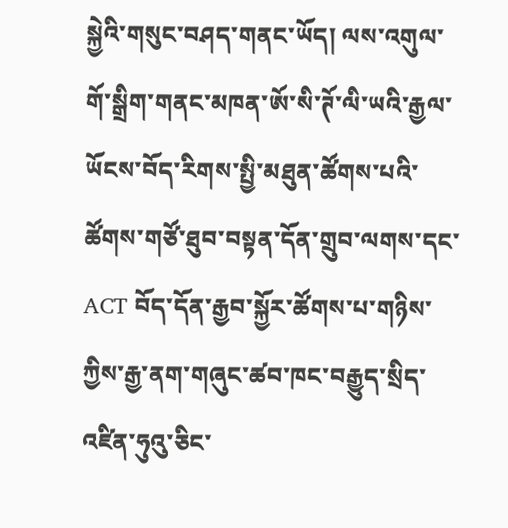སྐྱེའི་གསུང་བཤད་གནང་ཡོད། ལས་འགུལ་གོ་སྒྲིག་གནང་མཁན་ཨོ་སི་ཊོ་ལི་ཡའི་རྒྱལ་ཡོངས་བོད་རིགས་སྤྱི་མཐུན་ཚོགས་པའི་ཚོགས་གཙོ་ཐུབ་བསྟན་དོན་གྲུབ་ལགས་དང་ ACT བོད་དོན་རྒྱབ་སྐྱོར་ཚོགས་པ་གཉིས་ཀྱིས་རྒྱ་ནག་གཞུང་ཚབ་ཁང་བརྒྱུད་སྲིད་འཛིན་ཧུའུ་ཅིང་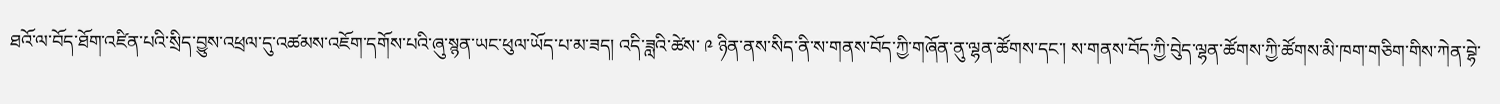ཐའོ་ལ་བོད་ཐོག་འཛིན་པའི་སྲིད་བྱུས་འཕྲལ་དུ་འཚམས་འཇོག་དགོས་པའི་ཞུ་སྙན་ཡང་ཕུལ་ཡོད་པ་མ་ཟད། འདི་ཟླའི་ཚེས་ ༩ ཉིན་ནས་སིད་ནི་ས་གནས་བོད་ཀྱི་གཞོན་ནུ་ལྷན་ཚོགས་དང་། ས་གནས་བོད་ཀྱི་བེུད་ལྷན་ཚོགས་ཀྱི་ཚོགས་མི་ཁག་གཅིག་གིས་ཀེན་བྷེ་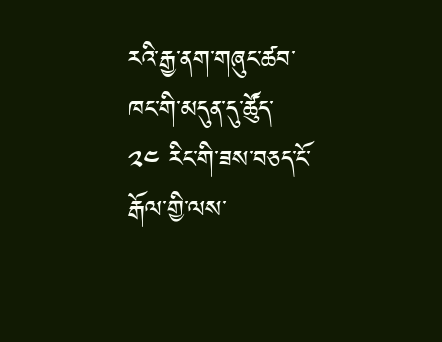རའི་རྒྱ་ནག་གཞུང་ཚབ་ཁང་གི་མདུན་དུ་ཚོུད་ ༢༤ རིང་གི་ཟས་བཅད་ངོ་རྒོལ་གྱི་ལས་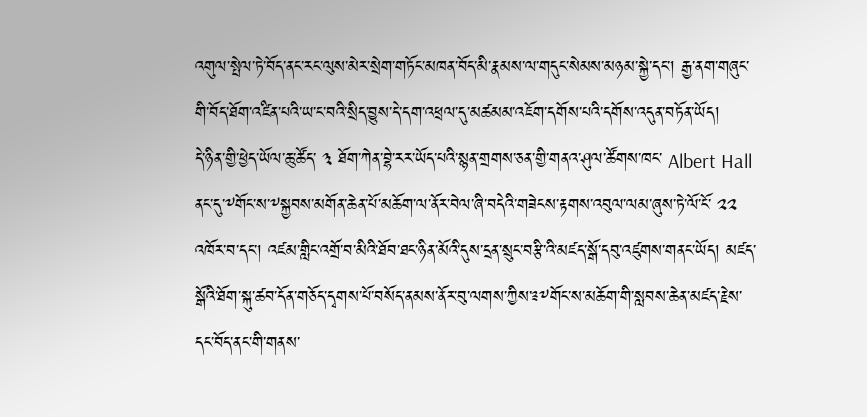འགུལ་སྤེལ་ཏེ་བོད་ནང་རང་ལུས་མེར་སྲེག་གཏོང་མཁན་བོད་མི་རྣམས་ལ་གདུང་སེམས་མཉམ་སྐྱེ་དང་། རྒྱ་ནག་གཞུང་གི་བོད་ཐོག་འཛིན་པའི་ཡ་ང་བའི་སྲིད་བྱུས་དེ་དག་འཕྲལ་དུ་མཚམམ་འཇོག་དགོས་པའི་དགོས་འདུན་བཏོན་ཡོད།
དེ་ཉིན་གྱི་ཕྱེད་ཡོལ་ཆུ་ཚོད་ ༣ ཐོག་ཀེན་བྷེ་རར་ཡོད་པའི་སྙན་གྲགས་ཅན་གྱི་གནའ་ཤུལ་ཚོགས་ཁང་ Albert Hall ནང་དུ་༸གོང་ས་༸སྐྱབས་མགོན་ཆེན་པོ་མཆོག་ལ་ནོར་བེལ་ཞི་བདེའི་གཟེངས་རྟགས་འབུལ་ལམ་ཞུས་ཏེ་ལོ་ངོ་ ༢༢ འཁོར་བ་དང་། འཛམ་གླིང་འགྲོ་བ་མིའི་ཐོབ་ཐང་ཉིན་མོའི་དུས་དྲན་སྲུང་བརྩི་འི་མཛད་སྒོ་དབུ་འཛུགས་གནང་ཡོད། མཛད་སྒོའི་ཐོག་སྐུ་ཚབ་དོན་གཅོད་དྭགས་པོ་བསོད་ནམས་ནོར་བུ་ལགས་ཀྱིས་༉༸གོང་ས་མཆོག་གི་སླབས་ཆེན་མཛད་རྗེས་དང་བོད་ནང་གི་གནས་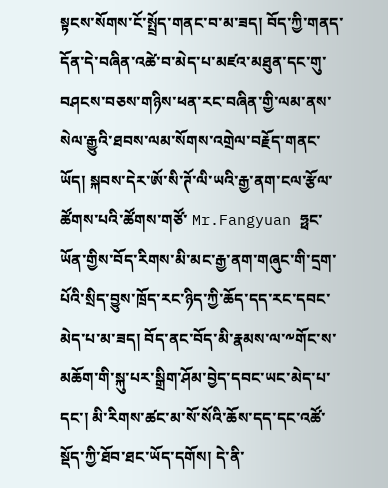སྟངས་སོགས་ངོ་སྤྲོད་གནང་བ་མ་ཟད། བོད་ཀྱི་གནད་དོན་དེ་བཞིན་འཚེ་བ་མེད་པ་མཛའ་མཐུན་དང་གུ་བཤངས་བཅས་གཉིས་ཕན་རང་བཞིན་གྱི་ལམ་ནས་སེལ་རྒྱུའི་ཐབས་ལམ་སོགས་འགྲེལ་བརྗོད་གནང་ཡོད། སྐབས་དེར་ཨོ་སི་ཊོ་ལི་ཡའི་རྒྱ་ནག་ངལ་རྩོལ་ཚོགས་པའི་ཚོགས་གཙོ་ Mr.Fangyuan ཧྥང་ཡོན་གྱིས་བོད་རིགས་མི་མང་རྒྱ་ནག་གཞུང་གི་དྲག་པོའི་སྲིད་བྱུས་ཁྲོད་རང་ཉིད་ཀྱི་ཆོད་དད་རང་དབང་མེད་པ་མ་ཟད། བོད་ནང་བོད་མི་རྣམས་ལ་༸གོང་ས་མཆོག་གི་སྐུ་པར་སྒྲིག་ཤོམ་བྱེད་དབང་ཡང་མེད་པ་དང་། མི་རིགས་ཚང་མ་སོ་སོའི་ཆོས་དད་དང་འཚོ་སྡོད་ཀྱི་ཐོབ་ཐང་ཡོད་དགོས། དེ་ནི་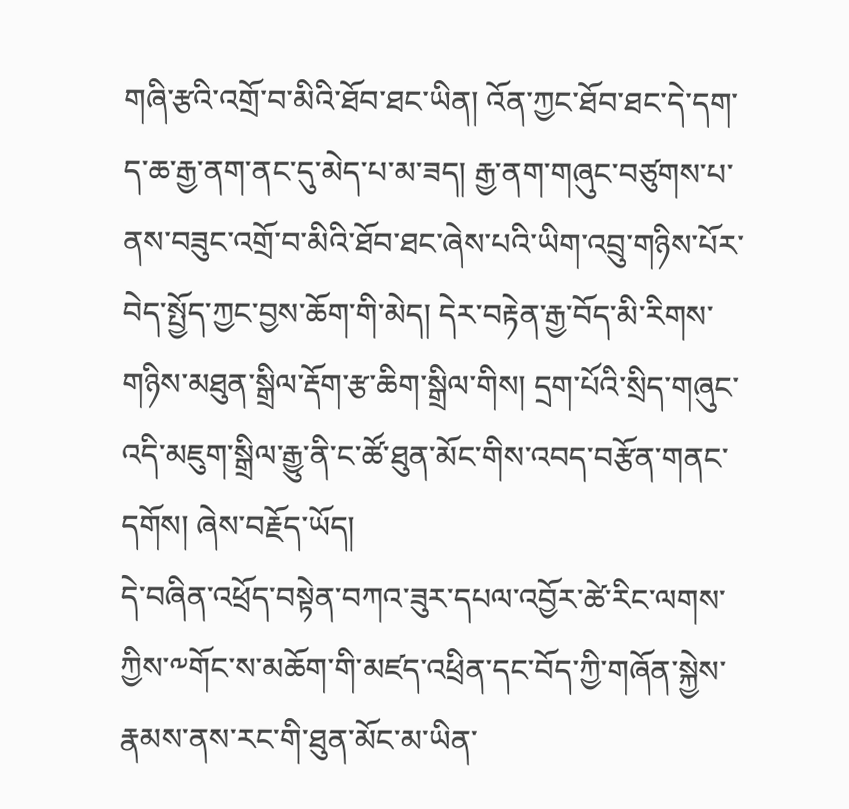གཞི་རྩའི་འགྲོ་བ་མིའི་ཐོབ་ཐང་ཡིན། འོན་ཀྱང་ཐོབ་ཐང་དེ་དག་ད་ཆ་རྒྱ་ནག་ནང་དུ་མེད་པ་མ་ཟད། རྒྱ་ནག་གཞུང་བཙུགས་པ་ནས་བཟུང་འགྲོ་བ་མིའི་ཐོབ་ཐང་ཞེས་པའི་ཡིག་འབྲུ་གཉིས་པོར་བེད་སྤྱོད་ཀྱང་བྱས་ཆོག་གི་མེད། དེར་བརྟེན་རྒྱ་བོད་མི་རིགས་གཉིས་མཐུན་སྒྲིལ་རྡོག་རྩ་ཆིག་སྒྲིལ་གིས། དྲག་པོའི་སྲིད་གཞུང་འདི་མཇུག་སྒྲིལ་རྒྱུ་ནི་ང་ཚོ་ཐུན་མོང་གིས་འབད་བརྩོན་གནང་དགོས། ཞེས་བརྗོད་ཡོད།
དེ་བཞིན་འཕྲོད་བསྟེན་བཀའ་ཟུར་དཔལ་འབྱོར་ཚེ་རིང་ལགས་ཀྱིས་༸གོང་ས་མཆོག་གི་མཛད་འཕྲིན་དང་བོད་ཀྱི་གཞོན་སྐྱེས་རྣམས་ནས་རང་གི་ཐུན་མོང་མ་ཡིན་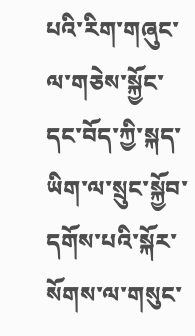པའི་རིག་གཞུང་ལ་གཅེས་སྐྱོང་དང་བོད་ཀྱི་སྐད་ཡིག་ལ་སྲུང་སྐྱོབ་དགོས་པའི་སྐོར་སོགས་ལ་གསུང་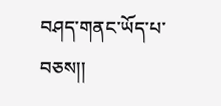བཤད་གནང་ཡོད་པ་བཅས།།